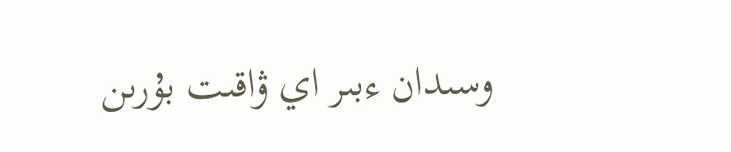وسىدان ءبىر اي ۋاقىت بۇرىن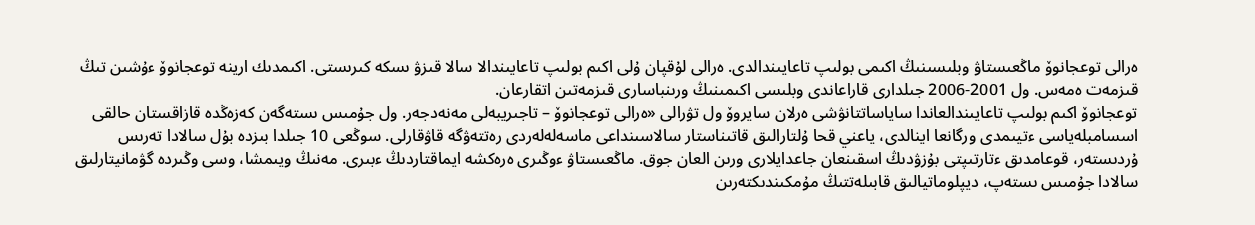ەرالى توعجانوۆ ماڭعىستاۋ وبلىسىنىڭ اكىمى بولىپ تاعايىندالدى. ەرالى لۇقپان ۇلى اكىم بولىپ تاعايىندالا سالا قىزۋ ىسكە كىرىستى. اكىمدىك ارينە توعجانوۆ ءۇشىن تىڭ قىزمەت ەمەس. ول 2001-2006 جىلدارى قاراعاندى وبلىسى اكىمىنىڭ ورىنباسارى قىزمەتىن اتقارعان.
توعجانوۆ اكىم بولىپ تاعايىندالعاندا ساياساتتانۋشى ەرلان سايروۆ ول تۋرالى «ەرالى توعجانوۆ – تاجىريبەلى مەنەدجەر. ول جۇمىس ىستەگەن كەزەڭدە قازاقستان حالقى اسسامبلەياسى ءتيىمدى ورگانعا اينالدى، ياعني قحا ۇلتارالىق قاتىناستار سالاسىنداعى ماسەلەلەردى رەتتەۋگە قاۋقارلى. سوڭعى 10 جىلدا بىزدە بۇل سالادا تەرىس ۇردىستەر، قوعامدىق ءتارتىپتى بۇزۋدىڭ اسقىنعان جاعدايلارى ورىن العان جوق. ماڭعىستاۋ ءوڭىرى ەرەكشە ايماقتاردىڭ ءبىرى. مەنىڭ ويىمشا، وسى وڭىردە گۋمانيتارلىق سالادا جۇمىس ىستەپ، ديپلوماتيالىق قابىلەتتىڭ مۇمكىندىكتەرىن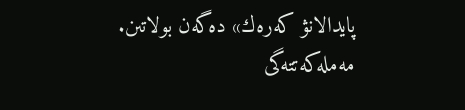پايدالانۋ كەرەك» دەگەن بولاتىن.
مەملەكەتتەگى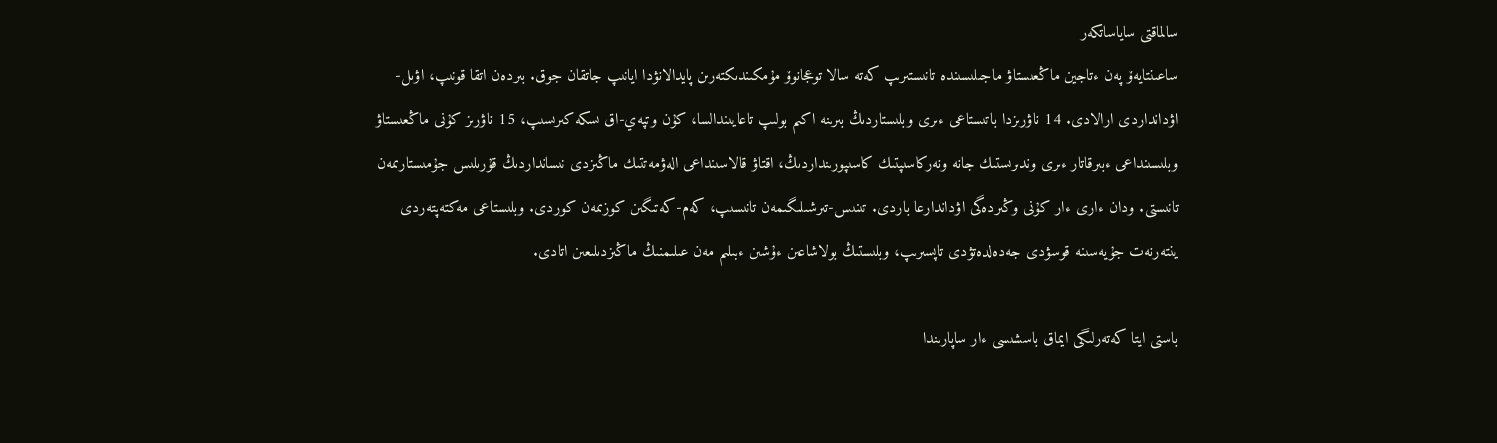سالماقتى ساياساتكەر
ساعىنتايەۆ پەن ءتاجين ماڭعىستاۋ ماجىلىسىندە تانىستىرىپ كەتە سالا توعجانوۆ مۇمكىندىكتەرىن پايدالانۋدا ايانىپ جاتقان جوق. بىردەن اتقا قونىپ، اۋىل-اۋدانداردى ارالادى. 14 ناۋرىزدا باتىستاعى ءىرى وبلىستاردىڭ بىرىنە اكىم بولىپ تاعايىندالسا، كۇن وتپەي-اق ىسكە كىرىسىپ، 15 ناۋرىز كۇنى ماڭعىستاۋ وبلىسىنداعى ءبىرقاتار ءىرى وندىرىستىك جانە ونەركاسىپتىك كاسىپورىنداردىڭ، اقتاۋ قالاسىنداعى الەۋمەتتىك ماڭىزدى نىسانداردىڭ قۇرىلىس جۇمىستارىمەن تانىستى. ودان ءارى ءار كۇنى وڭىردەگى اۋداندارعا باردى. تىنىس-تىرشىلىگىمەن تانىسىپ، كەم-كەتىگىن كوزىمەن كوردى. وبلىستاعى مەكتەپتەردى ينتەرنەت جۇيەسىنە قوسۋدى جەدەلدەتۋدى تاپسىرىپ، وبلىستىڭ بولاشاعىن ءۇشىن ءبىلىم مەن عىلىمنىڭ ماڭىزدىلىعىن اتادى.

باستى ايتا كەتەرلىگى ايماق باسشىسى ءار ساپارىندا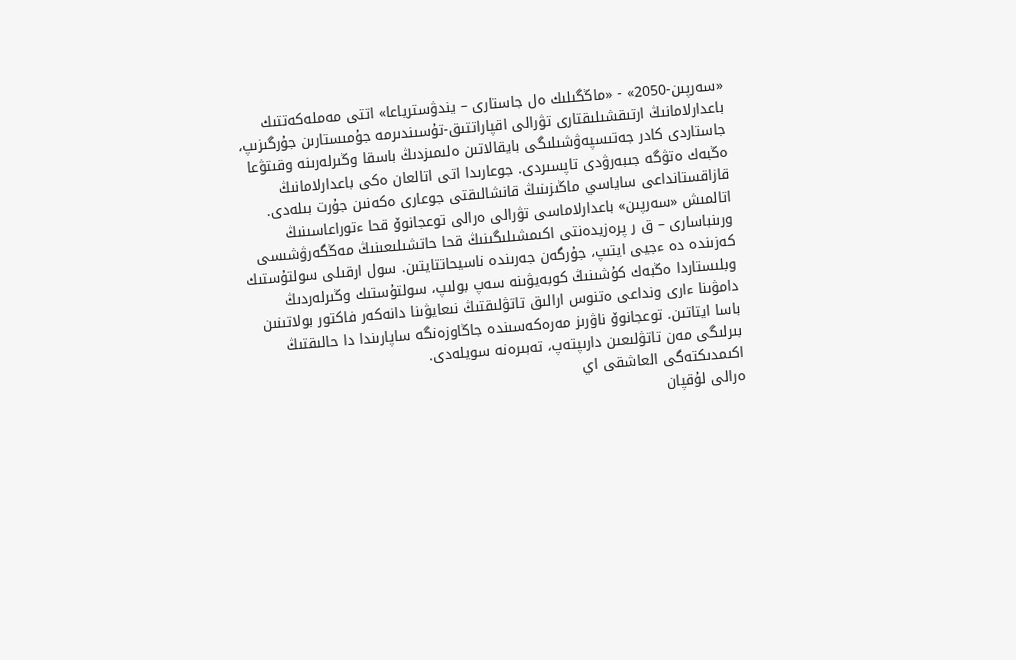«سەرپىن-2050» - «ماڭگىلىك ەل جاستارى – يندۋسترياعا» اتتى مەملەكەتتىك باعدارلامانىڭ ارتىقشىلىقتارى تۋرالى اقپاراتتىق-تۇسىندىرمە جۇمىستارىن جۇرگىزىپ، جاستاردى كادر جەتىسپەۋشىلىگى بايقالاتىن ەلىمىزدىڭ باسقا وڭىرلەرىنە وقىتۋعا ەڭبەك ەتۋگە جىبەرۋدى تاپسىردى. جوعارىدا اتى اتالعان ەكى باعدارلامانىڭ قازاقستانداعى ساياسي ماڭىزىنىڭ قانشالىقتى جوعارى ەكەنىن جۇرت بىلەدى.
اتالمىش «سەرپىن» باعدارلاماسى تۋرالى ەرالى توعجانوۆ قحا ءتوراعاسىنىڭ ورىنباسارى – ق ر پرەزيدەنتى اكىمشىلىگىنىڭ قحا حاتشىلىعىنىڭ مەڭگەرۋشىسى كەزىندە دە ءجيى ايتىپ، جۇرگەن جەرىندە ناسيحاتتايتىن. سول ارقىلى سولتۇستىك وبلىستاردا ەڭبەك كۇشىنىڭ كوبەيۋىنە سەپ بولىپ، سولتۇستىك وڭىرلەردىڭ دامۋىنا ءارى ونداعى ەتنوس ارالىق تاتۋلىقتىڭ نىعايۋىنا دانەكەر فاكتور بولاتىنىن باسا ايتاتىن. توعجانوۆ ناۋرىز مەرەكەسىندە جاڭاوزەنگە ساپارىندا دا حالىقتىڭ بىرلىگى مەن تاتۋلىعىن دارىپتەپ، تەبىرەنە سويلەدى.
اكىمدىكتەگى العاشقى اي
ەرالى لۇقپان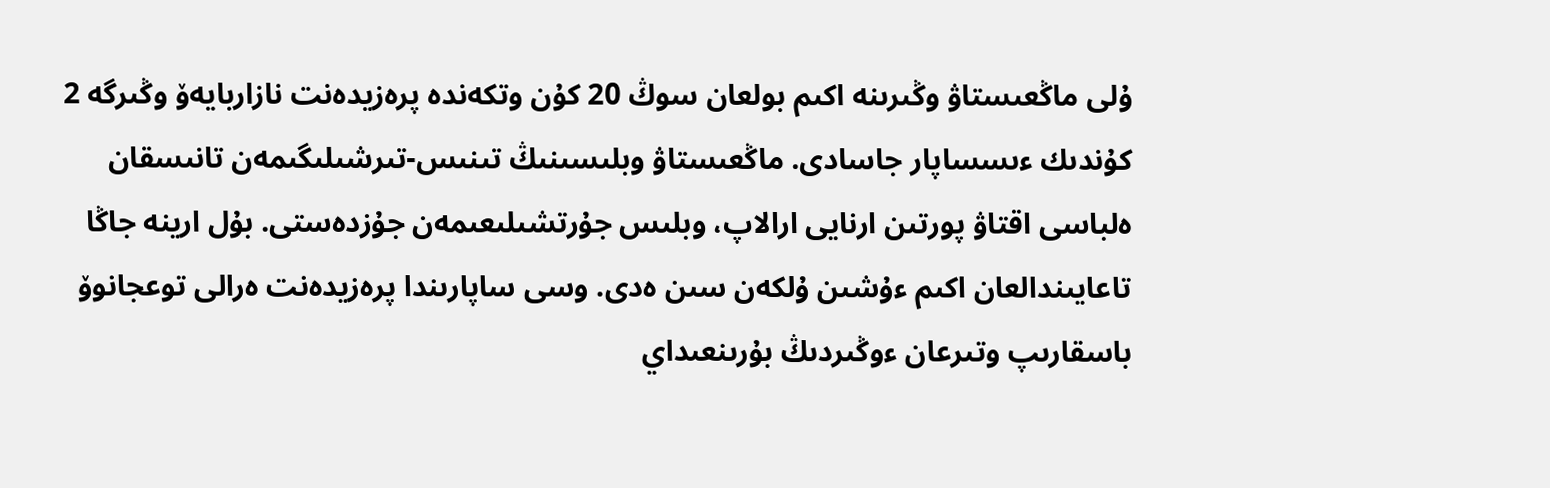ۇلى ماڭعىستاۋ وڭىرىنە اكىم بولعان سوڭ 20 كۇن وتكەندە پرەزيدەنت نازاربايەۆ وڭىرگە 2 كۇندىك ءىسساپار جاسادى. ماڭعىستاۋ وبلىسىنىڭ تىنىس-تىرشىلىگىمەن تانىسقان ەلباسى اقتاۋ پورتىن ارنايى ارالاپ، وبلىس جۇرتشىلىعىمەن جۇزدەستى. بۇل ارينە جاڭا تاعايىندالعان اكىم ءۇشىن ۇلكەن سىن ەدى. وسى ساپارىندا پرەزيدەنت ەرالى توعجانوۆ باسقارىپ وتىرعان ءوڭىردىڭ بۇرىنعىداي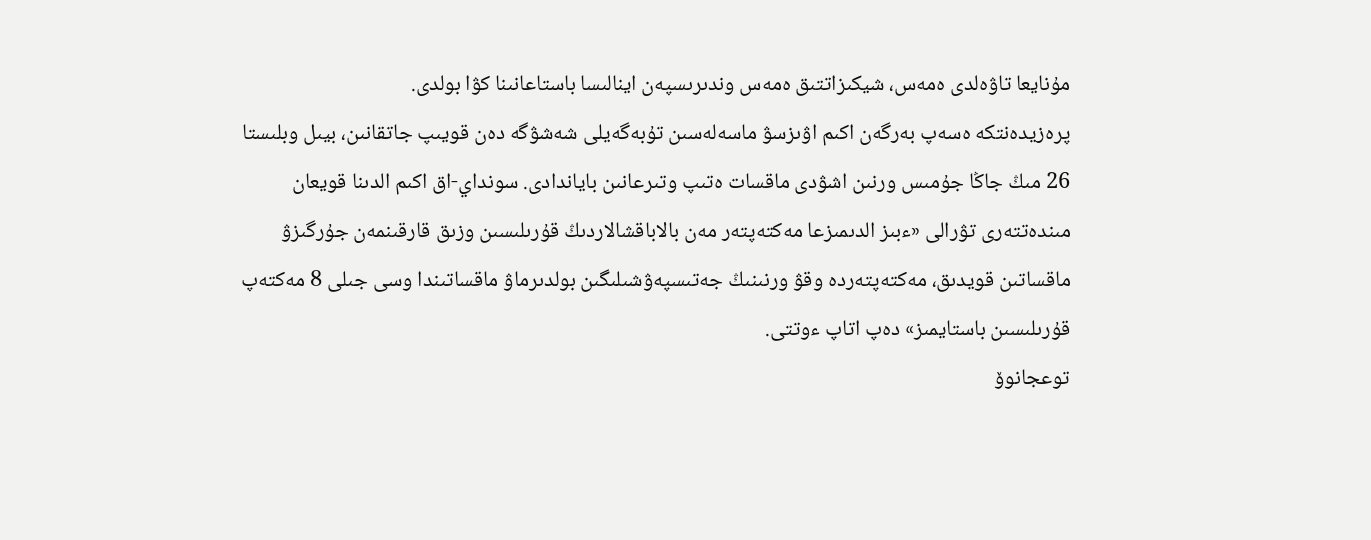مۇنايعا تاۋەلدى ەمەس، شيكىزاتتىق ەمەس وندىرىسپەن اينالىسا باستاعانىنا كۋا بولدى.
پرەزيدەنتكە ەسەپ بەرگەن اكىم اۋىزسۋ ماسەلەسىن تۇبەگەيلى شەشۋگە دەن قويىپ جاتقانىن، بيىل وبلىستا 26 مىڭ جاڭا جۇمىس ورنىن اشۋدى ماقسات ەتىپ وتىرعانىن باياندادى. سونداي-اق اكىم الدىنا قويعان مىندەتتەرى تۋرالى «ءبىز الدىمىزعا مەكتەپتەر مەن بالاباقشالاردىڭ قۇرىلىسىن وزىق قارقىنمەن جۇرگىزۋ ماقساتىن قويدىق، مەكتەپتەردە وقۋ ورنىنىڭ جەتىسپەۋشىلىگىن بولدىرماۋ ماقساتىندا وسى جىلى 8 مەكتەپ قۇرىلىسىن باستايمىز» دەپ اتاپ ءوتتى.
توعجانوۆ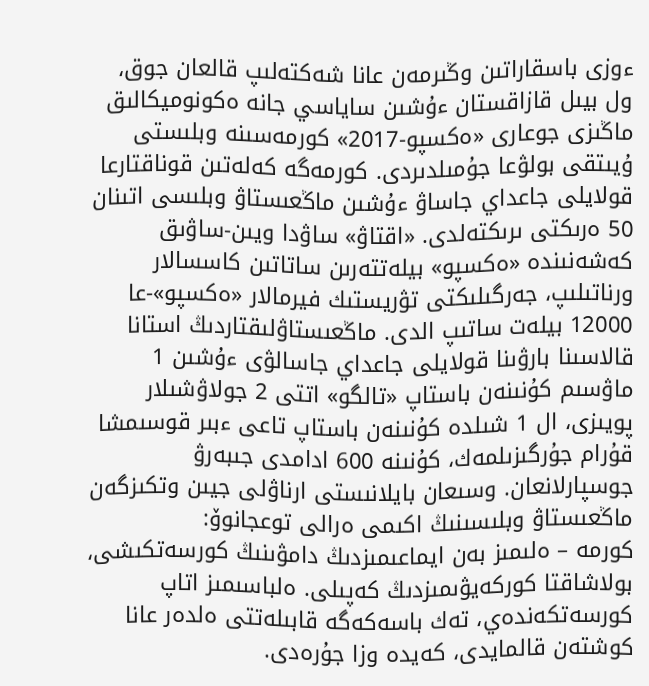ءوزى باسقاراتىن وڭىرمەن عانا شەكتەلىپ قالعان جوق، ول بيىل قازاقستان ءۇشىن ساياسي جانە ەكونوميكالىق ماڭىزى جوعارى «ەكسپو-2017» كورمەسىنە وبلىستى ۇيىتقى بولۋعا جۇمىلدىردى. كورمەگە كەلەتىن قوناقتارعا قولايلى جاعداي جاساۋ ءۇشىن ماڭعىستاۋ وبلىسى اتىنان 50 ەرىكتى ىرىكتەلدى. «اقتاۋ» ساۋدا ويىن-ساۋىق كەشەنىندە «ەكسپو» بيلەتتەرىن ساتاتىن كاسسالار ورناتىلىپ، جەرگىلىكتى تۋريستىك فيرمالار «ەكسپو»-عا 12000 بيلەت ساتىپ الدى. ماڭعىستاۋلىقتاردىڭ استانا قالاسىنا بارۋىنا قولايلى جاعداي جاسالۋى ءۇشىن 1 ماۋسىم كۇنىنەن باستاپ «تالگو» اتتى 2 جولاۋشىلار پويىزى، ال 1 شىلدە كۇنىنەن باستاپ تاعى ءبىر قوسىمشا قۇرام جۇرگىزىلمەك، كۇنىنە 600 ادامدى جىبەرۋ جوسپارلانعان. وسىعان بايلانىستى ارناۋلى جيىن وتكىزگەن ماڭعىستاۋ وبلىسىنىڭ اكىمى ەرالى توعجانوۆ:
كورمە – ەلىمىز بەن ايماعىمىزدىڭ دامۋىنىڭ كورسەتكىشى، بولاشاقتا كوركەيۋىمىزدىڭ كەپىلى. ەلباسىمىز اتاپ كورسەتكەندەي، تەك باسەكەگە قابىلەتتى ەلدەر عانا كوشتەن قالمايدى، كەيدە وزا جۇرەدى.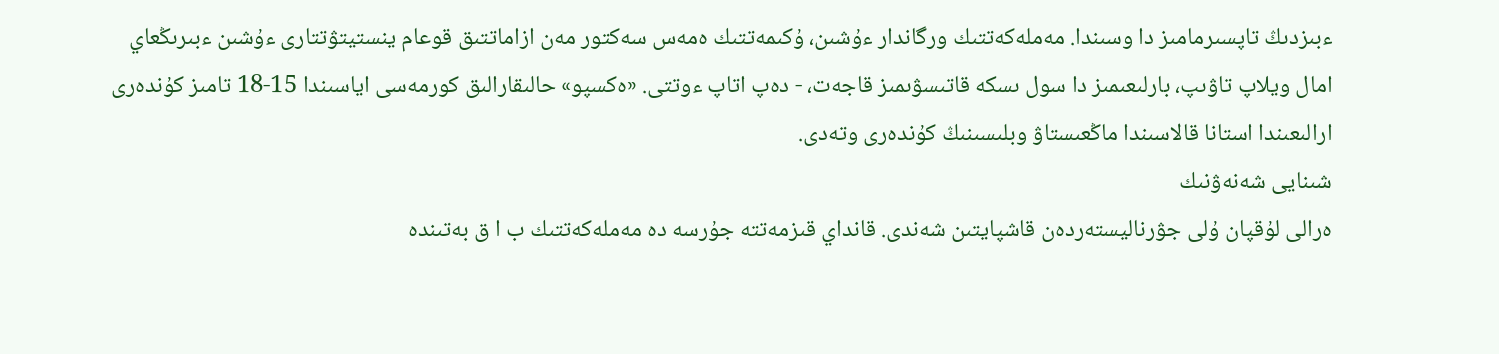ءبىزدىڭ تاپسىرمامىز دا وسىندا. مەملەكەتتىك ورگاندار ءۇشىن، ۇكىمەتتىك ەمەس سەكتور مەن ازاماتتىق قوعام ينستيتۋتتارى ءۇشىن ءبىرىڭعاي امال ويلاپ تاۋىپ، بارلىعىمىز دا سول ىسكە قاتىسۋىمىز قاجەت، - دەپ اتاپ ءوتتى. «ەكسپو» حالىقارالىق كورمەسى اياسىندا 15-18 تامىز كۇندەرى ارالىعىندا استانا قالاسىندا ماڭعىستاۋ وبلىسىنىڭ كۇندەرى وتەدى.
شىنايى شەنەۋنىك
ەرالى لۇقپان ۇلى جۋرناليستەردەن قاشپايتىن شەندى. قانداي قىزمەتتە جۇرسە دە مەملەكەتتىك ب ا ق بەتىندە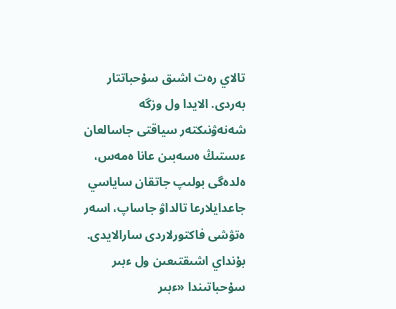تالاي رەت اشىق سۇحباتتار بەردى. الايدا ول وزگە شەنەۋنىكتەر سياقتى جاسالعان ءىستىڭ ەسەبىن عانا ەمەس، ەلدەگى بولىپ جاتقان ساياسي جاعدايلارعا تالداۋ جاساپ، اسەر ەتۋشى فاكتورلاردى سارالايدى. بۇنداي اشىقتىعىن ول ءبىر سۇحباتىندا «ءبىر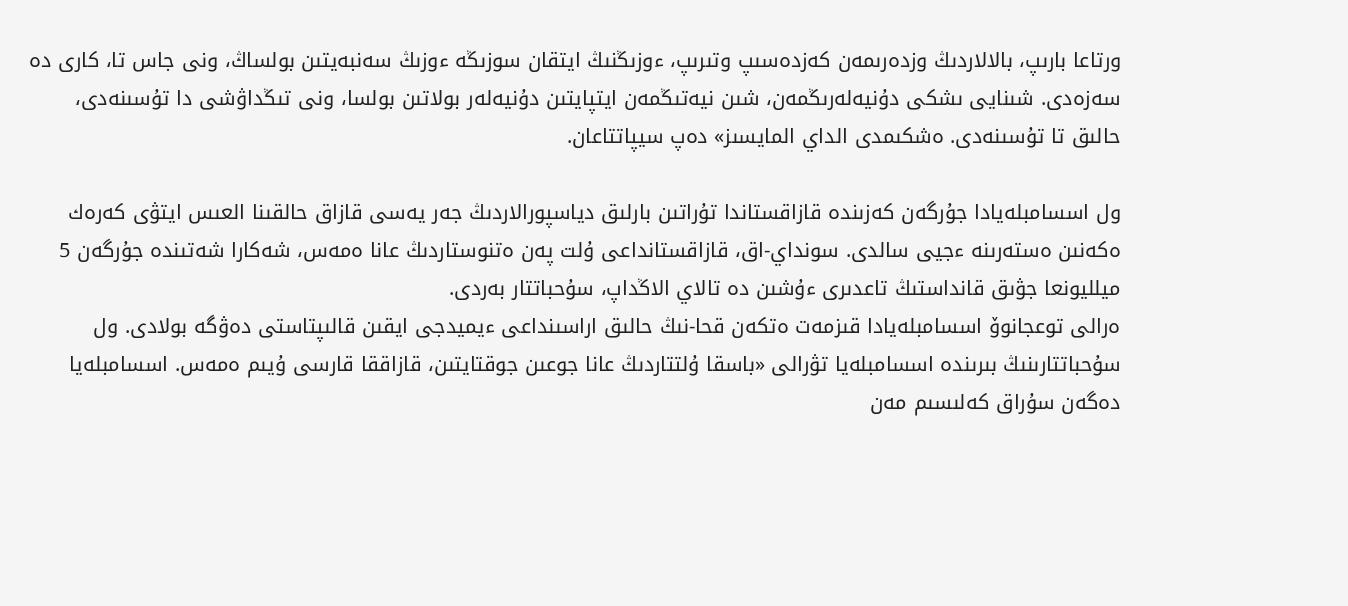ورتاعا بارىپ، بالالاردىڭ وزدەرىمەن كەزدەسىپ وتىرىپ، ءوزىڭنىڭ ايتقان سوزىڭە ءوزىڭ سەنبەيتىن بولساڭ، ونى جاس تا، كارى دە سەزەدى. شىنايى ىشكى دۇنيەلەرىڭمەن، شىن نيەتىڭمەن ايتپايتىن دۇنيەلەر بولاتىن بولسا، ونى تىڭداۋشى دا تۇسىنەدى، حالىق تا تۇسىنەدى. ەشكىمدى الداي المايسىز» دەپ سيپاتتاعان.

ول اسسامبلەيادا جۇرگەن كەزىندە قازاقستاندا تۇراتىن بارلىق دياسپورالاردىڭ جەر يەسى قازاق حالقىنا العىس ايتۋى كەرەك ەكەنىن ەستەرىنە ءجيى سالدى. سونداي-اق، قازاقستانداعى ۇلت پەن ەتنوستاردىڭ عانا ەمەس، شەكارا شەتىندە جۇرگەن 5 ميلليونعا جۋىق قانداستىڭ تاعدىرى ءۇشىن دە تالاي الاڭداپ، سۇحباتتار بەردى.
ەرالى توعجانوۆ اسسامبلەيادا قىزمەت ەتكەن قحا-نىڭ حالىق اراسىنداعى ءيميدجى ايقىن قالىپتاستى دەۋگە بولادى. ول سۇحباتتارىنىڭ بىرىندە اسسامبلەيا تۋرالى «باسقا ۇلتتاردىڭ عانا جوعىن جوقتايتىن، قازاققا قارسى ۇيىم ەمەس. اسسامبلەيا دەگەن سۇراق كەلىسىم مەن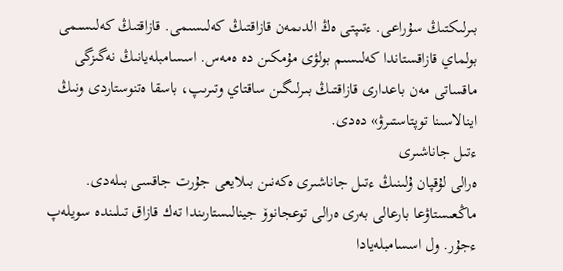بىرلىكتىڭ سۇراعى. ءتىپتى ەڭ الدىمەن قازاقتىڭ كەلىسىمى. قازاقتىڭ كەلىسىمى بولماي قازاقستاندا كەلىسىم بولۋى مۇمكىن دە ەمەس. اسسامبلەيانىڭ نەگىزگى ماقساتى مەن باعدارى قازاقتىڭ بىرلىگىن ساقتاي وتىرىپ، باسقا ەتنوستاردى ونىڭ اينالاسىنا توپتاستىرۋ» دەدى.
ءتىل جاناشىرى
ەرالى لۇقپان ۇلىنىڭ ءتىل جاناشىرى ەكەنىن بىلايعى جۇرت جاقسى بىلەدى. ماڭعىستاۋعا بارعالى بەرى ەرالى توعجانوۆ جينالىستارىندا تەك قازاق تىلىندە سويلەپ ءجۇر. ول اسسامبلەيادا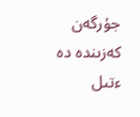جۇرگەن كەزىندە دە ءتىل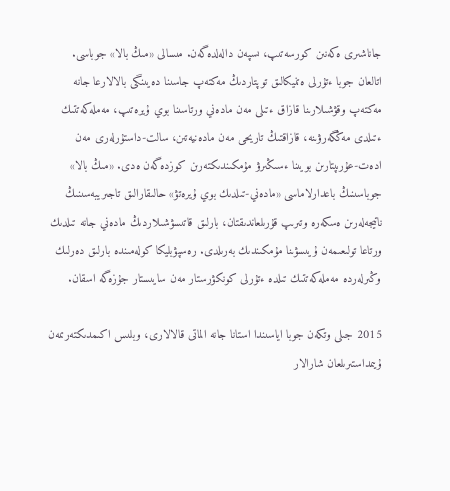جاناشىرى ەكەنىن كورسەتىپ، ىسپەن دالەلدەگەن. مىسالى «مىڭ بالا» جوباسى. اتالعان جوبا ءتۇرلى ەتنيكالىق توپتاردىڭ مەكتەپ جاسىنا دەيىنگى بالالارعا جانە مەكتەپ وقۋشىلارىنا قازاق ءتىلى مەن مادەني ورتاسىنا بوي ۇيرەتىپ، مەملەكەتتىك ءتىلدى مەڭگەرۋىنە، قازاقتىڭ تاريحى مەن مادەنيەتىن، سالت-داستۇرلەرى مەن ادەت-عۇرىپتارىن بويىنا ءسىڭىرۋ مۇمكىندىكتەرىن كوزدەگەن ەدى. «مىڭ بالا» جوباسىنىڭ باعدارلاماسى «مادەني-تىلدىك بوي ۇيرەتۋ» حالىقارالىق تاجىريبەسىنىڭ ناتيجەلەرىن ەسكەرە وتىرىپ قۇرىلعاندىقتان، بارلىق قاتىسۋشىلاردىڭ مادەني جانە تىلدىك ورتاعا تولىعىمەن ۇيىسۋىنا مۇمكىندىك بەرىلدى. رەسپۋبليكا كولەمىندە بارلىق دەرلىك وڭىرلەردە مەملەكەتتىك تىلدە ءتۇرلى كونكۋرستار مەن سايىستار جۇزەگە اسقان.

2015 جىلى وتكەن جوبا اياسىندا استانا جانە الماتى قالالارى، وبلىس اكىمدىكتەرىمەن ۇيىمداستىرىلعان شارالار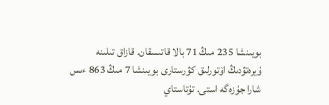بويىنشا 235 مىڭ 71 بالا قاتىسقان. قازاق تىلىنە ۇيرەتۋدىڭ اۆتورلىق كۋرستارى بويىنشا 7 مىڭ 863 ءىس شارا جۇزەگە استى. تۇتاستاي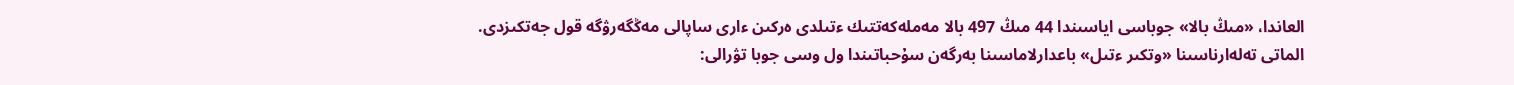العاندا، «مىڭ بالا» جوباسى اياسىندا 44 مىڭ 497 بالا مەملەكەتتىك ءتىلدى ەركىن ءارى ساپالى مەڭگەرۋگە قول جەتكىزدى.
الماتى تەلەارناسىنا «وتكىر ءتىل» باعدارلاماسىنا بەرگەن سۇحباتىندا ول وسى جوبا تۋرالى: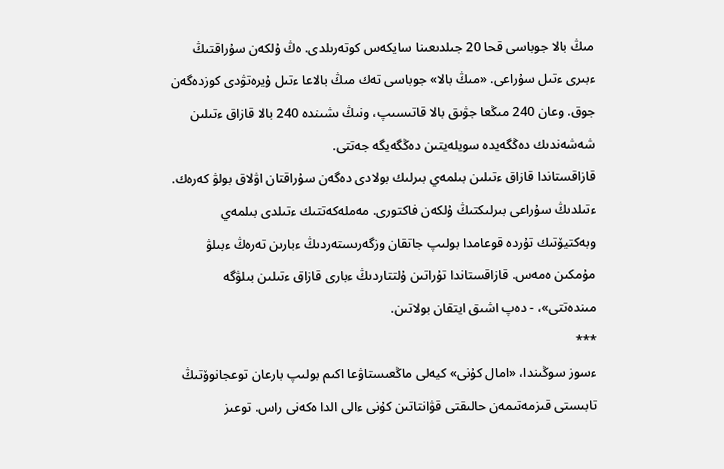مىڭ بالا جوباسى قحا 20 جىلدىعىنا سايكەس كوتەرىلدى. ەڭ ۇلكەن سۇراقتىڭ ءبىرى ءتىل سۇراعى. «مىڭ بالا» جوباسى تەك مىڭ بالاعا ءتىل ۇيرەتۋدى كوزدەگەن جوق. وعان 240 مىڭعا جۋىق بالا قاتىسىپ، ونىڭ ىشىندە 240 بالا قازاق ءتىلىن شەشەندىك دەڭگەيدە سويلەيتىن دەڭگەيگە جەتتى.
قازاقستاندا قازاق ءتىلىن بىلمەي بىرلىك بولادى دەگەن سۇراقتان اۋلاق بولۋ كەرەك. ءتىلدىڭ سۇراعى بىرلىكتىڭ ۇلكەن فاكتورى. مەملەكەتتىك ءتىلدى بىلمەي وبەكتيۆتىك تۇردە قوعامدا بولىپ جاتقان وزگەرىستەردىڭ ءبارىن تەرەڭ ءبىلۋ مۇمكىن ەمەس. قازاقستاندا تۇراتىن ۇلتتاردىڭ ءبارى قازاق ءتىلىن بىلۋگە مىندەتتى»، - دەپ اشىق ايتقان بولاتىن.
***
ءسوز سوڭىندا، «امال كۇنى» كيەلى ماڭعىستاۋعا اكىم بولىپ بارعان توعجانوۆتىڭ تابىستى قىزمەتىمەن حالىقتى قۋانتاتىن كۇنى ءالى الدا ەكەنى راس. توعىز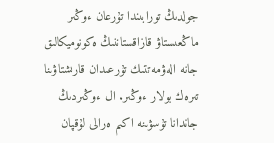جولدىڭ تورابىندا تۇرعان ءوڭىر ماڭعىستاۋ قازاقستاننىڭ ەكونوميكالىق جانە الەۋمەتتىك تۇرعىدان قارىشتاۋىنا تىرەك بولار ءوڭىر. ال ءوڭىردىڭ جاندانا تۇسۋىنە اكىم ەرالى لۇقپان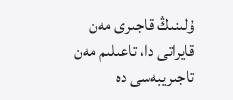ۇلىنىڭ قاجىرى مەن قايراتى دا، تاعىلىم مەن تاجىريبەسى دە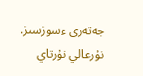جەتەرى ءسوزسىز.
نۇرعالي نۇرتاي